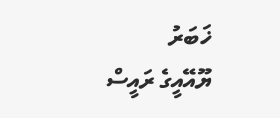ޚަބަރު
ޔޫއޭއީގެ ރައީސް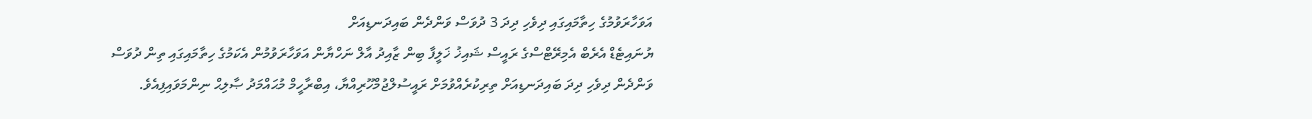އަވަހާރަވުމުގެ ހިތާމައިގައި ދިވެހި ދިދަ 3 ދުވަސް ވަންދެން ބައިދަނޑިއަށް
ޔުނައިޓެޑް އެރެބް އެމިރޭޓްސްގެ ރައީސް ޝައިޚު ޚަލީފާ ބިން ޒާއިދު އާލް ނަހްޔާން އަވަހާރަވުމުން އެކަމުގެ ހިތާމައިގައި ތިން ދުވަސް ވަންދެން ދިވެހި ދިދަ ބައިދަނޑިއަށް ތިރިކުރެއްވުމަށް ރައީސުލްޖުމްހޫރިއްޔާ، އިބްރާހީމް މުޙައްމަދު ޞާލިޙް ނިންމަވައިފިއެވެ.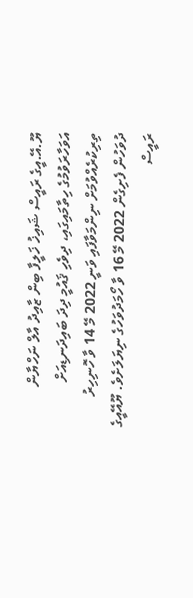ޔޫ.އޭ.އީގެ ރައީސް ޝައިޚު ޚަލީފާ ބިން ޒާއިދު އާލް ނަހްޔާން އަވަހާރަވުމުގެ ހިތާމައިގައި، ދިވެހި ޤައުމީ ދިދަ ބައިދަނޑިއަށް ތިރިކުރެއްވުމަށް ނިންމަވާފައި ވަނީ 2022 މޭ 14 ވާ ހޮނިހިރު ދުވަހުން ފެށިގެން 2022 މޭ 16 ވާ ހޯމަދުވަހުގެ ނިޔަލަށެވެ. ޔޫއޭއީގެ ރައީސް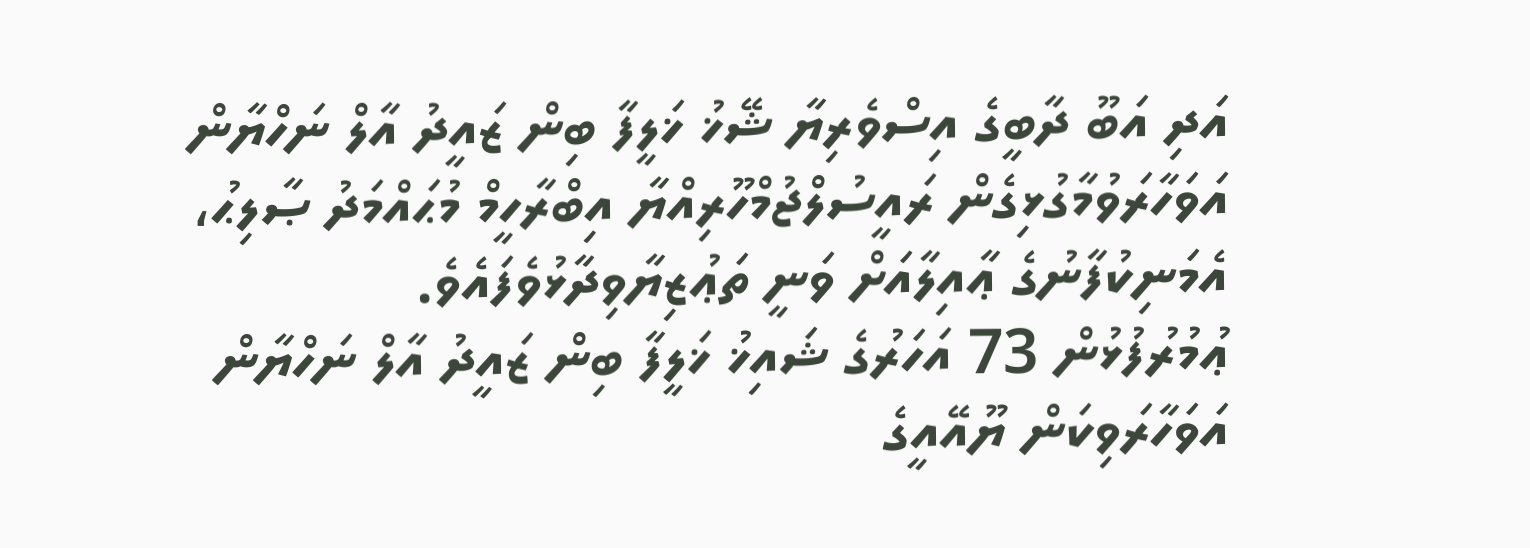އަދި އަބޫ ދާބީގެ އިސްވެރިޔާ ޝޭޚު ޚަލީފާ ބިން ޒައީދު އާލް ނަހްޔާން އަވަހާރަވުމާގުޅިގެން ރައީސުލްޖުމްހޫރިއްޔާ އިބްރާހީމް މުޙައްމަދު ޞާލިޙު، އެމަނިކުފާނުގެ ޢާއިލާއަށް ވަނީ ތަޢުޒިޔާވިދާޅުވެފައެވެ.
ޢުމުރުފުޅުން 73 އަހަރުގެ ޝައިޚު ޚަލީފާ ބިން ޒައީދު އާލް ނަހްޔާން އަވަހާރަވިކަން ޔޫއޭއީގެ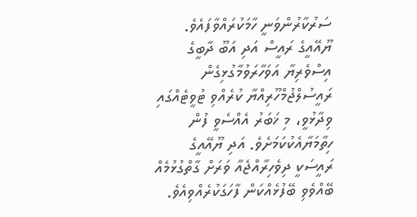ސަރުކާރުންވަނީ ހާމަކުރައްވާފައެވެ.
ޔޫއޭއީގެ ރައީސް އަދި އަބޫ ދާބީގެ އިސްވެރިޔާ އަވަހާރަވުމާގުޅިގެން ރައީސުލްޖުމްހޫރިއްޔާ ކުރެއްވި ޓުވީޓެއްގައި ވިދާޅުވީ، މި ޚަބަރު އެއްސެވީ ފުން ހިތާމަޔާއެކުކަމަށެވެ. އަދި ޔޫއޭއީގެ ރައީސަކީ ދިވެހިރާއްޖެއާ ވަރަށް ގާތްގުޅުމެއް ބޭއްވެވި ބޭފުޅެއްކަން ފާހަގަކުރެއްވިއެވެ.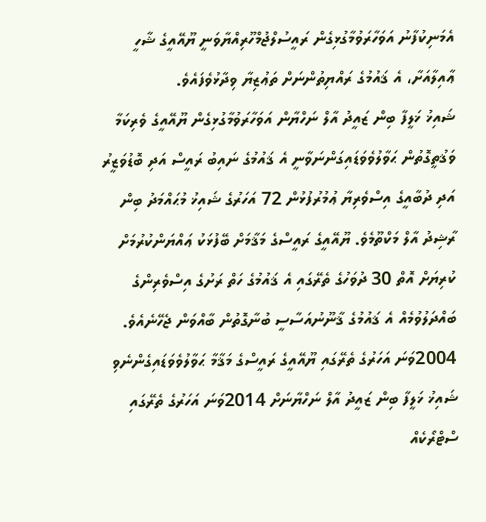އެމަނިކުފާނު އަވަހާރަވުމާގުޅިގެން ރައީސުލްޖުމްހޫރިއްޔާވަނީ ޔޫއޭއީގެ ޝާހީ ޢާއިލާއަށާ، އެ ޤައުމުގެ ރައްޔިތުންނަށް ތަޢުޒިޔާ ވިދާޅުވެފައެވެ.
ޝައިޚު ޚަލީފާ ބިން ޒައީދު އާލް ނަހްޔާން އަވަހާރަވުމާގުޅިގެން ޔޫއޭއީގެ ވެރިކަމާ ވަޤުތީގޮތުން ޙަވާލުވެވަޑައިގަންނަވާނީ އެ ޤައުމުގެ ނައިބު ރައީސް އަދި ބޮޑުވަޒީރު އަދި ދުބާއީގެ އިސްވެރިޔާ ޢުމުރުފުޅުން 72 އަހަރުގެ ޝައިޚު މުޙައްމަދު ބިން ރާޝިދު އާލް މަކްތޫމެވެ. ޔޫއޭއީގެ ރައީސްގެ މަޤާމަށް ބޭފުޅަކު ޢައްޔަންކުރުމަށް ކުރިޔަށް އޮތް 30 ދުވަހުގެ ތެރޭގައި އެ ޤައުމުގެ ހަތް ރަށުގެ އިސްވެރިންގެ ބައްދަލުވުމެއް އެ ޤައުމުގެ ޤާނޫނުއަސާސީ ބުނާގޮތުން ބާއްވަން ޖެހޭނެއެވެ.
2004ވަނަ އަހަރުގެ ތެރޭގައި ޔޫއޭއީގެ ރައީސްގެ މަޤާމާ ޙަވާލުވެވަޑައިގެންނެވި ޝައިޚު ޚަލީފާ ބިން ޒައީދު އާލް ނަހްޔާނަށް 2014ވަނަ އަހަރުގެ ތެރޭގައި ސްޓްރޯކެއް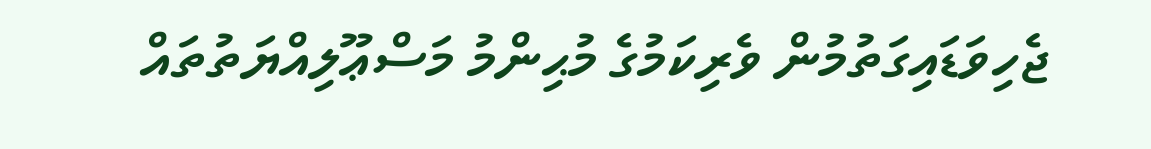ޖެހިވަޑައިގަތުމުން ވެރިކަމުގެ މުޙިންމު މަސްޢޫލިއްޔަތުތައް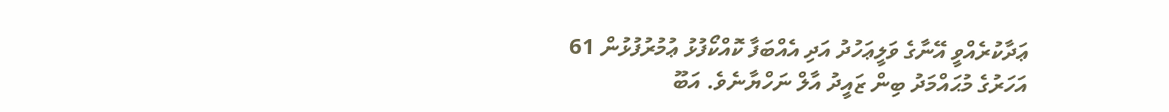ޢަދާކުރެއްވީ އޭނާގެ ވަލީޢަހުދު އަދި އެއްބަފާ ކޮއްކޯފުޅު ޢުމުރުފުޅުން 61 އަހަރުގެ މުޙައްމަދު ބިން ޒައީދު އާލް ނަހްޔާނެވެ. އަބޫ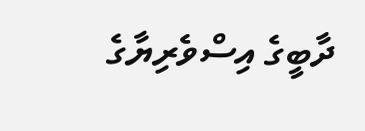ދާބީގެ އިސްވެރިޔާގެ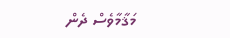މަޤާމާވެސް ދެން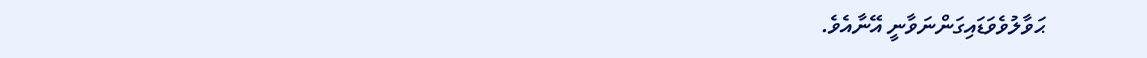ޙަވާލުވެވަޑައިގަންނަވާނީ އޭނާއެވެ.